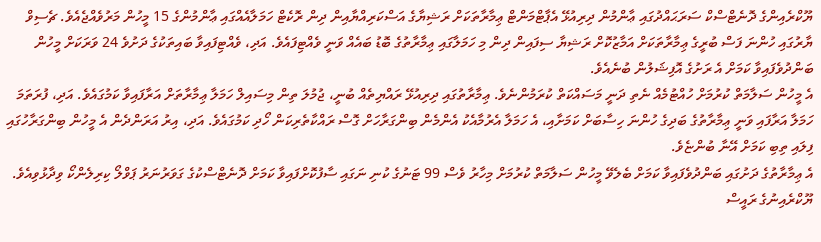ޔޫކްރެއިންގެ ދޮނެޓްސްކް ސަރަޙައްދުގައި ޢާންމުން ދިރިއުޅޭ އެޕާޓްމަންޓް ޢިމާރާތަކަށް ރަޝިޔާގެ އަސްކަރިއްޔާއިން ދިން ރޮކެޓް ހަމަލާއެއްގައި ޢާންމުންގެ 15 މީހުން މަރުވެއްޖެއެވެ. ޗެސިވް ޔާރުގައި ހުންނަ ފަސް ބުރީގެ ޢިމާރާތަކަށް އަމާޒުކޮށް ރަޝިޔާ ސިފައިން ދިން މި ހަމަލާގައި ޢިމާރާތުގެ ބޮޑު ބައެއް ވަނީ ވެއްޓިފައެވެ. އަދި، ވެއްޓިފައިވާ ބައިތަކުގެ ދަށުވެ 24 ވަރަކަށް މީހުން ބަންދުވެފައިވާ ކަމަށް އެ ރަށުގެ އޮފިޝަލުން ބުނެއެވެ.
އެ މީހުން ސަލާމަތް ކުރުމަށް ހުއްޓުމެއް ނެތި ދަނީ މަސައްކަތް ކުރަމުންނެވެ. ޢިމާރާތުގައި ދިރިއުޅޭ ރައްޔިތެއް ބުނީ، ޖުމުލަ ތިން މިސައިލް ހަމަލާ ޢިމާރާތަށް އަރާފައިވާ ކަމުގައެވެ. އަދި، ފުރަތަމަ ހަމަލާ އަރާފައި ވަނީ ޢިމާރާތުގެ ބަދިގެ ހުންނަ ހިސާބަށް ކަމަށާއި، އެ ހަމަލާ އެރުމާއެކު އެންމެން ބިންގަރާހަށް ގޮސް ރައްކާތެރިކަން ހޯދި ކަމުގައެވެ. އަދި، އިރު އަރަންދެން އެ މީހުން ބިންގަރާހުގައި ފިލައި ތިބި ކަމަށް އޭނާ ބުންޏެވެ.
އެ ޢިމާރާތުގެ ދަށުގައި ބަންދުވެފައިވާ ކަމަށް ބެލެވޭ މީހުން ސަލާމަތް ކުރުމަށް މިހާރު ވެސް 99 ޓަނުގެ ކުނި ނަގައި ސާފުކޮށްފައިވާ ކަމަށް ދޮނެޓްސްކުގެ ގަވަރުނަރު ޕަވްލޯ ކިރިލެންކޯ ވިދާޅުވިއެވެ. ޔޫކްރެއިނުގެ ރައީސް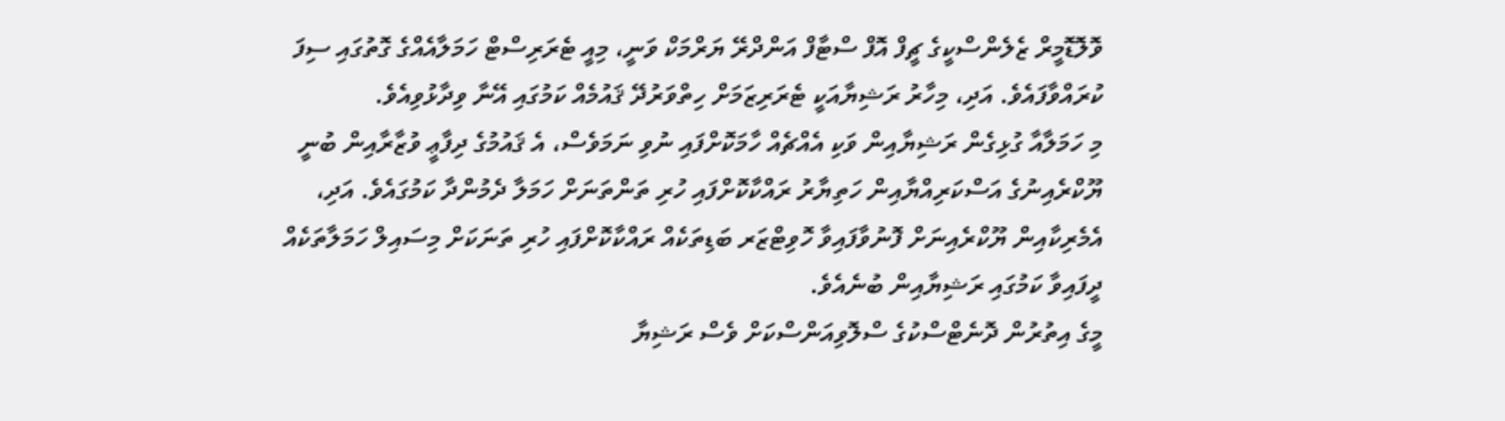ވޮލޮޑޮމީރް ޒެލެންސްކީގެ ޗީފް އޮފް ސްޓާފް އަންދްރޭ ޔަރްމަކް ވަނީ، މިއީ ޓެރަރިސްޓް ހަމަލާއެއްގެ ގޮތުގައި ސިފަ ކުރައްވާފައެވެ. އަދި، މިހާރު ރަޝިޔާއަކީ ޓެރަރިޒަމަށް ހިތްވަރުދޭ ޤައުމެއް ކަމުގައި އޭނާ ވިދާޅުވިއެވެ.
މި ހަމަލާއާ ގުޅިގެން ރަޝިޔާއިން ވަކި އެއްޗެއް ހާމަކޮށްފައި ނުވި ނަމަވެސް، އެ ޤައުމުގެ ދިފާޢީ ވުޒާރާއިން ބުނީ ޔޫކްރެއިނުގެ އަސްކަރިއްޔާއިން ހަތިޔާރު ރައްކާކޮށްފައި ހުރި ތަންތަނަށް ހަމަލާ ދެމުންދާ ކަމުގައެވެ. އަދި، އެމެރިކާއިން ޔޫކްރެއިނަށް ފޮނުވާފައިވާ ހޮވިޓްޒަރ ބަޑިތަކެއް ރައްކާކޮށްފައި ހުރި ތަނަކަށް މިސައިލް ހަމަލާތަކެއް ދީފައިވާ ކަމުގައި ރަޝިޔާއިން ބުނެއެވެ.
މީގެ އިތުރުން ދޮނެޓްސްކުގެ ސްލޮވިއަންސްކަށް ވެސް ރަޝިޔާ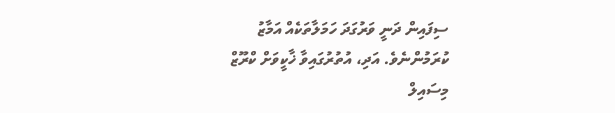ސިފައިން ދަނީ ވަރުގަދަ ހަމަލާތަކެއް އަމާޒު ކުރަމުންނެވެ. އަދި، އުތުރުގައިވާ ޚާކީވަށް ކްރޫޒް މިސައިލް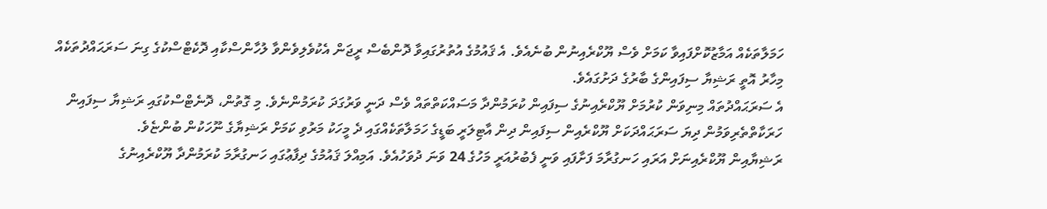ހަމަލާތަކެއް އަމާޒުކޮށްފައިވާ ކަމަށް ވެސް ޔޫކްރެއިނުން ބުނެއެވެ. އެ ޤައުމުގެ އުތުރުގައިވާ ދޮންބެސް ރީޖަން އެކުވެލިވެންވާ ލުހާންސްކާއި ދޮކެޓްސްކުގެ ގިނަ ސަރަޙައްދުތަކެއް މިހާރު އޮތީ ރަޝިޔާ ސިފައިންގެ ބާރުގެ ދަށުގައެވެ.
އެ ސަރަޙައްދުތައް މިނިވަން ކުރުމަށް ޔޫކްރެއިނުގެ ސިފައިން ކުރަމުންދާ މަސައްކަތްތައް ވެސް ދަނީ ވަރުގަދަ ކުރަމުންނެވެ. މި ގޮތުން، ދޮނެޓްސްކުގައި ރަޝިޔާ ސިފައިން ހަރަކާތްތެރިވަމުން ދިޔަ ސަރަޙައްދަކަށް ޔޫކްރެއިން ސިފައިން ދިން އާޓިލަރީ ބަޑީގެ ހަމަލާތަކެއްގައި ދެ މީހަކު މަރުވި ކަމަށް ރަޝިޔާގެ ނޫހަކުން ބުންޏެވެ.
ރަޝިޔާއިން ޔޫކްރެއިނަށް އަރައި ހަނގުރާމަ ފަށާފައި ވަނީ ފެބުރުއަރީ މަހުގެ 24 ވަނަ ދުވަހުއެވެ. އަމިއްލަ ޤައުމުގެ ދިފާޢުގައި ހަނގުރާމަ ކުރަމުންދާ ޔޫކްރެއިނުގެ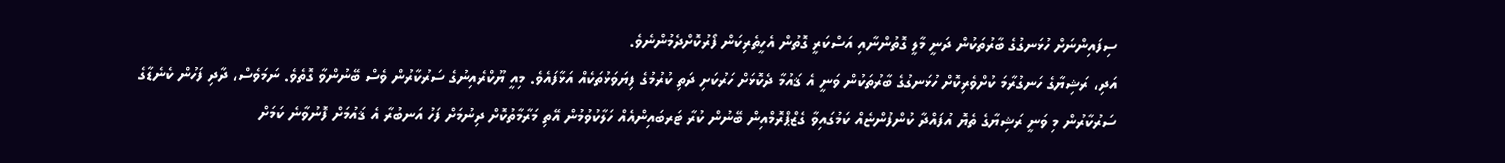ސިފައިންނަށް ހުޅަނގުގެ ބާރުތަކުން ދަނީ މާލީ ގޮތުންނާއި އަސްކަރީ ގޮތުން އެހީތެރިކަން ފޯރުކޮށްދެމުންނެވެ.
އަދި، ރަޝިޔާގެ ހަނގުރާމަ ކުށްވެރިކޮށް ހުޅަނގުގެ ބާރުތަކުން ވަނީ އެ ޤައުމާ ދެކޮޅަށް ހަރުކަށި ދަތި ކުރުމުގެ ފިޔަވަޅުތަކެއް އަޅާފައެވެ. މިއީ ޔޫކްރެއިނުގެ ސަރުކާރުން ވެސް ބޭނުންވާ ގޮތެވެ. ނަމަވެސް، ދާދި ފަހުން ކެނެޑާގެ ސަރުކާރުން މި ވަނީ ރަޝިޔާގެ ތެޔޮ އުފައްދާ ކުންފުންޏެއް ކަމުގައިވާ ގެޒްޕްރޮމްއިން ބޭނުން ކުރާ ޓަރބައިންއެއް ހަލާކުވުމުން އޭތި މަރާމާތުކޮށް ދިނުމަށް ފަހު އަނބުރާ އެ ޤައުމަށް ފޮނުވާނެ ކަމަށް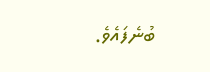ބުނެފައެވެ.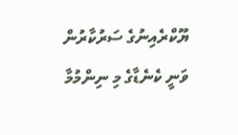ޔޫކްރެއިނުގެ ސަރުކާރުން ވަނީ ކެނެޑާގެ މި ނިންމުމާ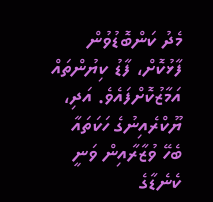މެދު ކަންބޮޑުވުން ފާޅުކޮށް، ފާޑު ކިޔުންތައް އަމާޒުކޮށްފައެވެ. އަދި، ޔޫކްރެއިނުގެ ހަކަތައާ ބެހޭ ވުޒާރާއިން ވަނީ ކެނެޑާގެ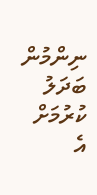ނިންމުން ބަދަލު ކުރުމަށް އެ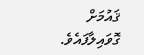ޤައުމަށް ގޮވައިލާފައެވެ.